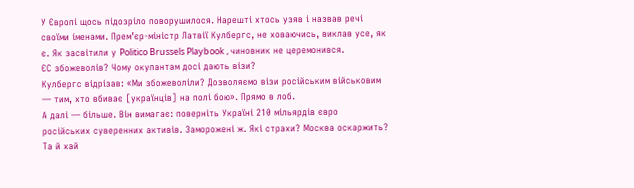У Європі щось підозріло поворушилося. Нарешті хтось узяв і назвав речі своїми іменами. Прем’єр-міністр Латвії Кулбергс, не ховаючись, виклав усе, як є. Як засвітили у Politico Brussels Playbook , чиновник не церемонився.
ЄС збожеволів? Чому окупантам досі дають візи?
Кулбергс відрізав: «Ми збожеволіли? Дозволяємо візи російським військовим — тим, хто вбиває [українців] на полі бою». Прямо в лоб.
А далі — більше. Він вимагає: поверніть Україні 210 мільярдів євро російських суверенних активів. Заморожені ж. Які страхи? Москва оскаржить? Та й хай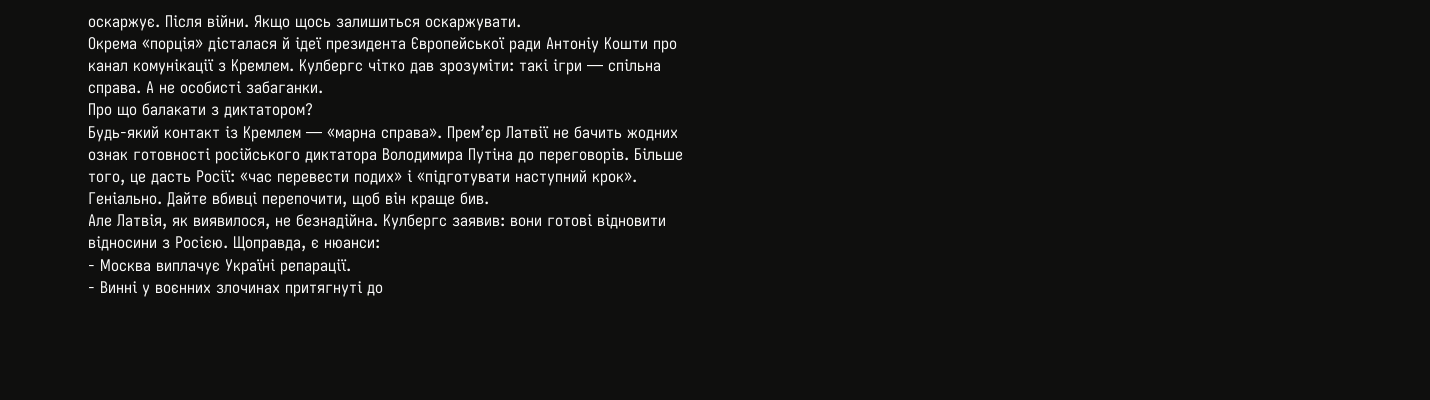оскаржує. Після війни. Якщо щось залишиться оскаржувати.
Окрема «порція» дісталася й ідеї президента Європейської ради Антоніу Кошти про канал комунікації з Кремлем. Кулбергс чітко дав зрозуміти: такі ігри — спільна справа. А не особисті забаганки.
Про що балакати з диктатором?
Будь-який контакт із Кремлем — «марна справа». Прем’єр Латвії не бачить жодних ознак готовності російського диктатора Володимира Путіна до переговорів. Більше того, це дасть Росії: «час перевести подих» і «підготувати наступний крок». Геніально. Дайте вбивці перепочити, щоб він краще бив.
Але Латвія, як виявилося, не безнадійна. Кулбергс заявив: вони готові відновити відносини з Росією. Щоправда, є нюанси:
- Москва виплачує Україні репарації.
- Винні у воєнних злочинах притягнуті до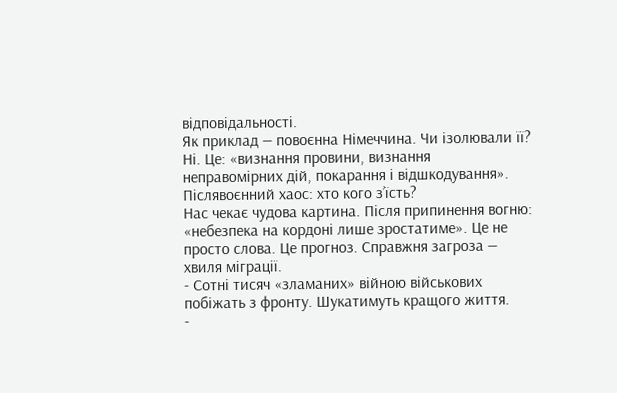відповідальності.
Як приклад — повоєнна Німеччина. Чи ізолювали її? Ні. Це: «визнання провини, визнання неправомірних дій, покарання і відшкодування».
Післявоєнний хаос: хто кого з’їсть?
Нас чекає чудова картина. Після припинення вогню: «небезпека на кордоні лише зростатиме». Це не просто слова. Це прогноз. Справжня загроза — хвиля міграції.
- Сотні тисяч «зламаних» війною військових побіжать з фронту. Шукатимуть кращого життя.
-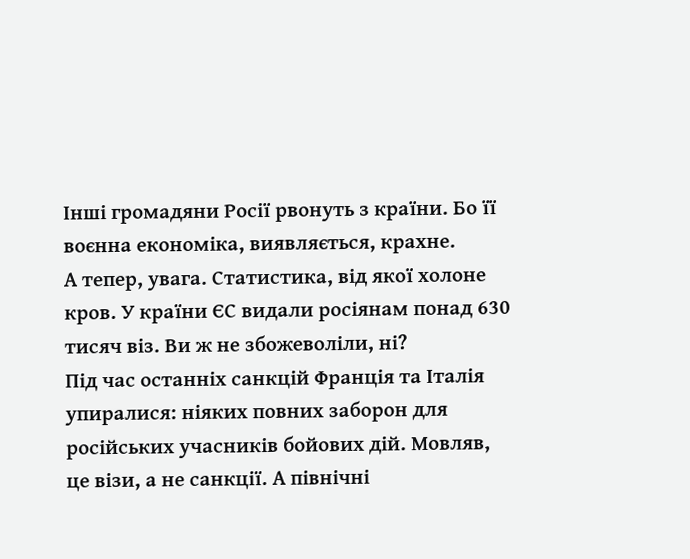Інші громадяни Росії рвонуть з країни. Бо її воєнна економіка, виявляється, крахне.
А тепер, увага. Статистика, від якої холоне кров. У країни ЄС видали росіянам понад 630 тисяч віз. Ви ж не збожеволіли, ні?
Під час останніх санкцій Франція та Італія упиралися: ніяких повних заборон для російських учасників бойових дій. Мовляв, це візи, а не санкції. А північні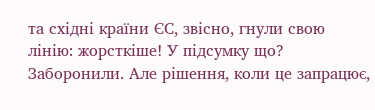та східні країни ЄС, звісно, гнули свою лінію: жорсткіше! У підсумку що? Заборонили. Але рішення, коли це запрацює,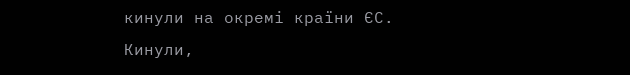кинули на окремі країни ЄС. Кинули,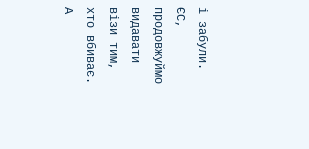і забули.
ЄС, продовжуймо видавати візи тим, хто вбиває. А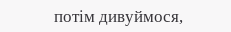потім дивуймося,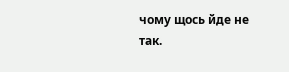чому щось йде не так.